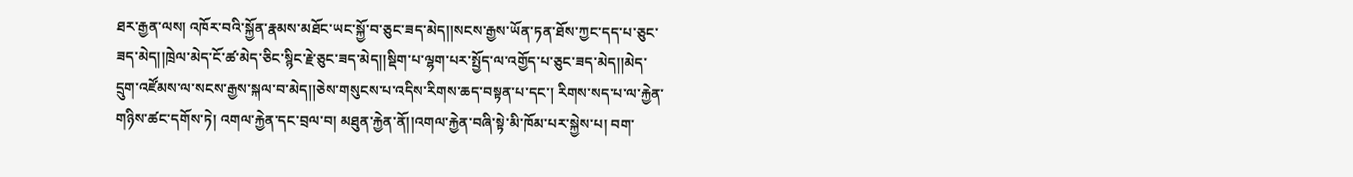ཐར་རྒྱན་ལས། འཁོར་བའི་སྐྱོན་རྣམས་མཐོང་ཡང་སྐྱོ་བ་ཅུང་ཟད་མེད།།སངས་རྒྱས་ཡོན་ཏན་ཐོས་ཀྱང་དད་པ་ཅུང་ཟད་མེད།།ཁྲེལ་མེད་ངོ་ཚ་མེད་ཅིང་སྙིང་རྗེ་ཅུང་ཟད་མེད།།སྡིག་པ་ལྷག་པར་སྤྱོད་ལ་འགྱོད་པ་ཅུང་ཟད་མེད།།མེད་དྲུག་འཛོམས་ལ་སངས་རྒྱས་སྐལ་བ་མེད།།ཅེས་གསུངས་པ་འདིས་རིགས་ཆད་བསྟན་པ་དང་། རིགས་སད་པ་ལ་རྐྱེན་གཉིས་ཚང་དགོས་ཏེ། འགལ་རྐྱེན་དང་བྲལ་བ། མཐུན་རྐྱེན་ནོ།།འགལ་རྐྱེན་བཞི་སྟེ་མི་ཁོམ་པར་སྐྱེས་པ། བག་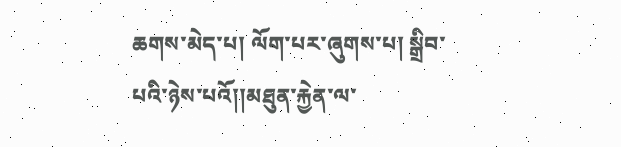ཆགས་མེད་པ། ལོག་པར་ཞུགས་པ། སྒྲིབ་པའི་ཉེས་པའོ།།མཐུན་རྐྱེན་ལ་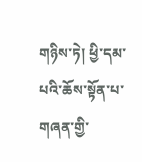གཉིས་ཏེ། ཕྱི་དམ་པའི་ཆོས་སྟོན་པ་གཞན་གྱི་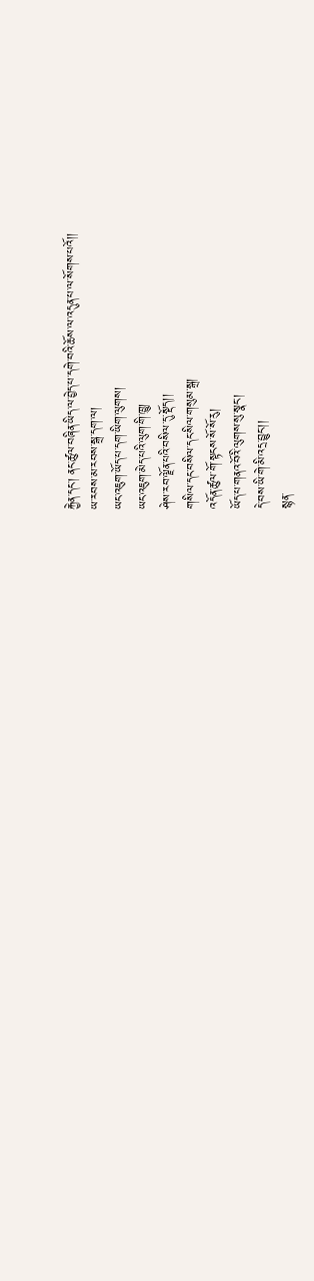རྐྱེན་དང་། ནང་ཚུལ་བཞིན་ཡིད་ལ་བྱེད་པ་དགེ་བའི་ཆོས་ལ་འདུན་པ་ལ་སོགས་པའོ།།
ཡ་རབས་མ་རབས་སྒྲ་དག་ལ།
ཡང་འཇུག་ཡོད་པ་དག་ཡིག་ལུགས།
ཡང་འཇུག་མེད་པའི་ལུག་གི་ཁྱུ།
ཤེས་རབ་ལྗོན་པའི་བསིལ་དུ་སྡོད།།
གསིལ་དང་བསིལ་དང་སིལ་གསུམ་སྒྲ།
འདོན་ཚུལ་གོ་སྟངས་སོ་སོ་རུ།
ཡོད་པ་གནའ་བོའི་ལུགས་སུ་སྣང་།
དེ་བས་ཡི་གེ་མི་འདྲ་བྱུང་།།
སྙན་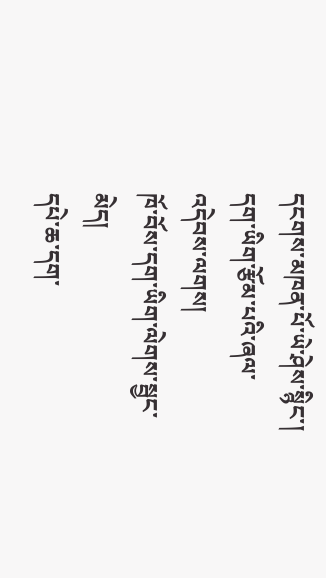དངགས་མཁན་པོ་ཡེ་ཤེས་སྙིང་།
དག་ཡིག་རྩོམ་པའི་ཞལ་འདེབས་ལགས།
ཁོ་བོས་དག་ཡིག་ལེགས་སྦྱང་མེད།
དཔེ་ཆ་དག་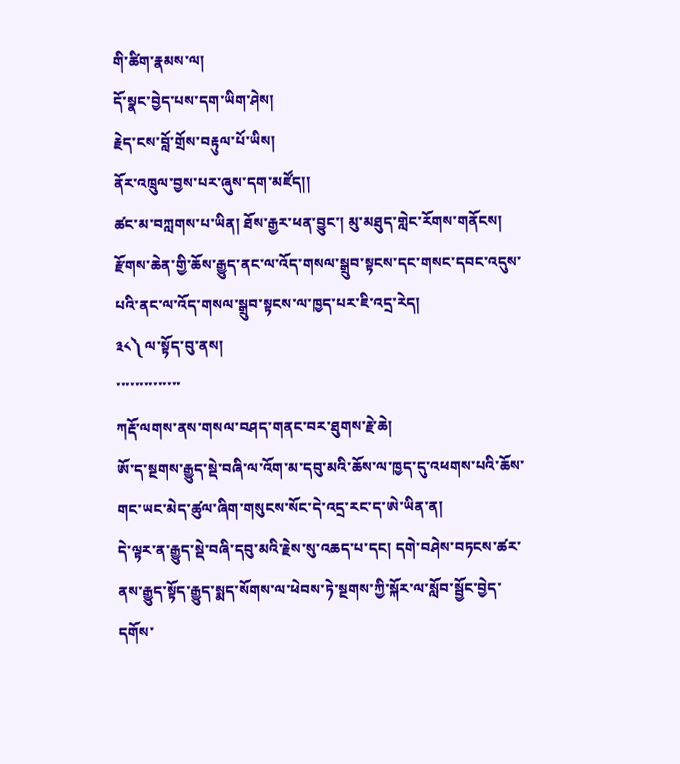གི་ཚིག་རྣམས་ལ།
དོ་སྣང་བྱེད་པས་དག་ཡིག་ཤེས།
རྗེད་ངས་བློ་གྲོས་བརྟུལ་པོ་ཡིས།
ནོར་འཁྲུལ་བྱས་པར་ཞུས་དག་མཛོད།།
ཚང་མ་བཀླགས་པ་ཡིན། ཐོས་རྒྱར་ཕན་བྱུང་། མུ་མཐུད་གླེང་རོགས་གནོངས། རྫོགས་ཆེན་གྱི་ཆོས་རྒྱུད་ནང་ལ་འོད་གསལ་སྒྲུབ་སྟངས་དང་གསང་དབང་འདུས་པའི་ནང་ལ་འོད་གསལ་སྒྲུབ་སྟངས་ལ་ཁྱད་པར་ཇི་འདྲ་རེད།
༣༨༽ ལ་སྟོད་བུ་ནས།
་་་་་་་་་་་་་་
ཀརྡོ་ལགས་ནས་གསལ་བཤད་གནང་བར་ཐུགས་རྗེ་ཆེ།
ཨོ་ད་སྔགས་རྒྱུད་སྡེ་བཞི་ལ་འོག་མ་དབུ་མའི་ཆོས་ལ་ཁྱད་དུ་འཕགས་པའི་ཆོས་གང་ཡང་མེད་ཚུལ་ཞིག་གསུངས་སོང་དེ་འདྲ་རང་ད་ཨེ་ཡིན་ན།
དེ་ལྟར་ན་རྒྱུད་སྡེ་བཞི་དབུ་མའི་རྗེས་སུ་འཆད་པ་དང། དགེ་བཤེས་བཏངས་ཚར་ནས་རྒྱུད་སྟོད་རྒྱུད་སྨད་སོགས་ལ་ཕེབས་ཏེ་སྔགས་ཀྱི་སྐོར་ལ་སློབ་སྦྱོང་བྱེད་དགོས་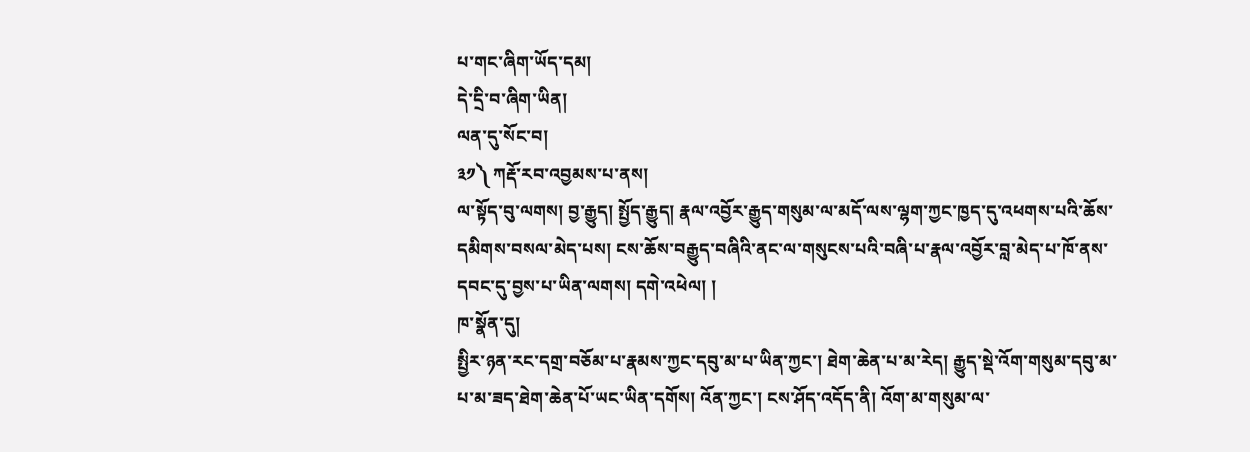པ་གང་ཞིག་ཡོད་དམ།
དེ་དྲི་བ་ཞིག་ཡིན།
ལན་དུ་སོང་བ།
༣༡༽ ཀརྡོ་རབ་འབྱམས་པ་ནས།
ལ་སྟོད་བུ་ལགས། བྱ་རྒྱུད། སྤྱོད་རྒྱུད། རྣལ་འབྱོར་རྒྱུད་གསུམ་ལ་མདོ་ལས་ལྷག་ཀྱང་ཁྱད་དུ་འཕགས་པའི་ཆོས་དམིགས་བསལ་མེད་པས། ངས་ཆོས་བརྒྱུད་བཞིའི་ནང་ལ་གསུངས་པའི་བཞི་པ་རྣལ་འབྱོར་བླ་མེད་པ་ཁོ་ནས་དབང་དུ་བྱས་པ་ཡིན་ལགས། དགེ་འཕེལ། །
ཁ་སྣོན་དུ།
སྤྱིར་ཉན་རང་དགྲ་བཅོམ་པ་རྣམས་ཀྱང་དབུ་མ་པ་ཡིན་ཀྱང་། ཐེག་ཆེན་པ་མ་རེད། རྒྱུད་སྡེ་འོག་གསུམ་དབུ་མ་པ་མ་ཟད་ཐེག་ཆེན་པོ་ཡང་ཡིན་དགོས། འོན་ཀྱང་། ངས་ཤོད་འདོད་ནི། འོག་མ་གསུམ་ལ་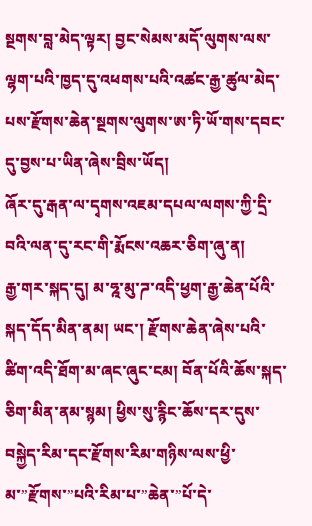སྔགས་བླ་མེད་ལྟར། བྱང་སེམས་མདོ་ལུགས་ལས་ལྷག་པའི་ཁྱད་དུ་འཕགས་པའི་འཚང་རྒྱ་ཚུལ་མེད་པས་རྫོགས་ཆེན་སྔགས་ལུགས་ཨ་ཏི་ཡོ་གས་དབང་དུ་བྱས་པ་ཡིན་ཞེས་བྲིས་ཡོད།
ཞོར་དུ་རྒན་ལ་དྭགས་འཇམ་དཔལ་ལགས་ཀྱི་དྲི་བའི་ལན་དུ་རང་གི་རྨོངས་འཆར་ཅིག་ཞུ་ན།
རྒྱ་གར་སྐད་དུ། མ་ཧྰ་མུ་ཌ་འདི་ཕྱག་རྒྱ་ཆེན་པོའི་སྐད་དོད་མིན་ནམ། ཡང་། རྫོགས་ཆེན་ཞེས་པའི་ཚིག་འདི་ཐོག་མ་ཞང་ཞུང་ངམ། བོན་པོའི་ཆོས་སྐད་ཅིག་མིན་ནམ་སྙམ། ཕྱིས་སུ་རྙིང་ཆོས་དར་དུས་བསྐྱེད་རིམ་དང་རྫོགས་རིམ་གཉིས་ལས་ཕྱི་མ་”རྫོགས་”པའི་རིམ་པ་”ཆེན་”པོ་དེ་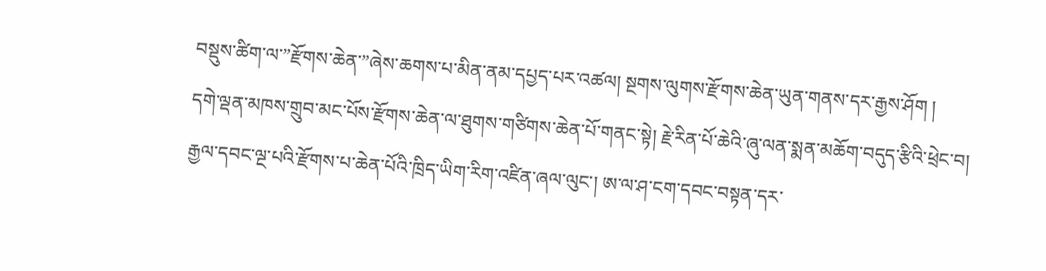བསྡུས་ཚིག་ལ་”རྫོགས་ཆེན་”ཞེས་ཆགས་པ་མིན་ནམ་དཔྱད་པར་འཚལ། སྔགས་ལུགས་རྫོགས་ཆེན་ཡུན་གནས་དར་རྒྱས་ཤོག །
དགེ་ལྡན་མཁས་གྲུབ་མང་པོས་རྫོགས་ཆེན་ལ་ཐུགས་གཙིགས་ཆེན་པོ་གནང་སྟེ། རྗེ་རིན་པོ་ཆེའི་ཞུ་ལན་སྨན་མཆོག་བདུད་རྩིའི་ཕྲེང་བ། རྒྱལ་དབང་ལྔ་པའི་རྫོགས་པ་ཆེན་པོའི་ཁྲིད་ཡིག་རིག་འཛིན་ཞལ་ལུང་། ཨ་ལ་ཤ་ངག་དབང་བསྟན་དར་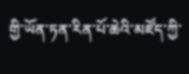གྱི་ཡོན་ཏན་རིན་པོ་ཆེའི་མཛོད་ཀྱི་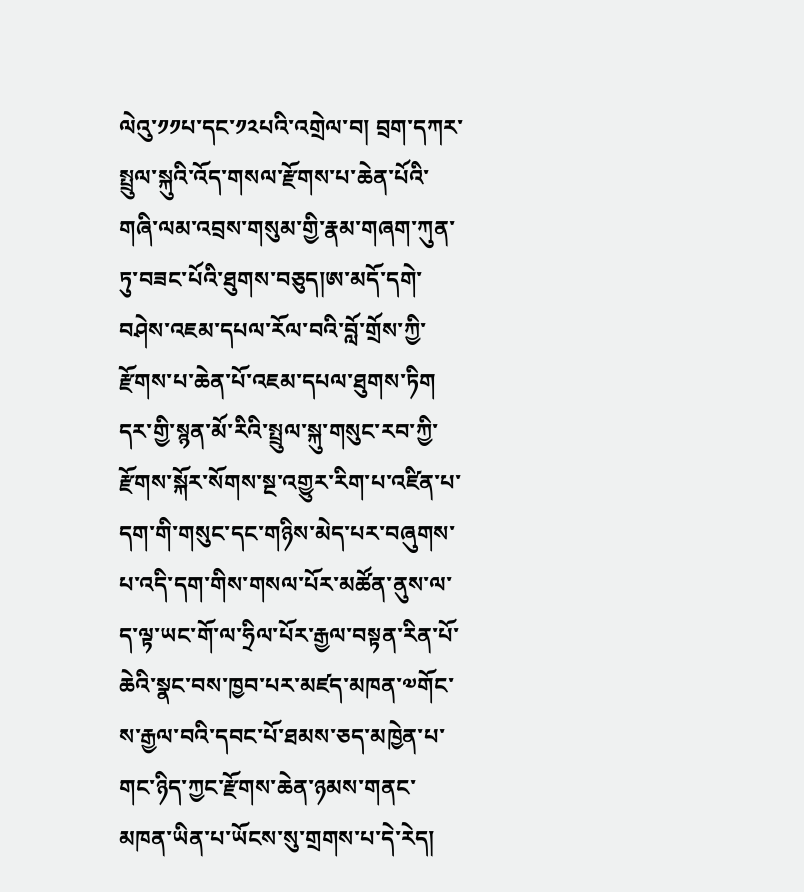ལེའུ་༡༡པ་དང་༡༢པའི་འགྲེལ་བ། བྲག་དཀར་སྤྲུལ་སྐུའི་འོད་གསལ་རྫོགས་པ་ཆེན་པོའི་གཞི་ལམ་འབྲས་གསུམ་གྱི་རྣམ་གཞག་ཀུན་ཏུ་བཟང་པོའི་ཐུགས་བཅུད།ཨ་མདོ་དགེ་བཤེས་འཇམ་དཔལ་རོལ་བའི་བློ་གྲོས་ཀྱི་རྫོགས་པ་ཆེན་པོ་འཇམ་དཔལ་ཐུགས་ཏིག དར་གྱི་སྙན་མོ་རིའི་སྤྲུལ་སྐུ་གསུང་རབ་ཀྱི་རྫོགས་སྐོར་སོགས་སྔ་འགྱུར་རིག་པ་འཛིན་པ་དག་གི་གསུང་དང་གཉིས་མེད་པར་བཞུགས་པ་འདི་དག་གིས་གསལ་པོར་མཚོན་ནུས་ལ་ད་ལྟ་ཡང་གོ་ལ་ཧྲིལ་པོར་རྒྱལ་བསྟན་རིན་པོ་ཆེའི་སྣང་བས་ཁྱབ་པར་མཛད་མཁན་༧གོང་ས་རྒྱལ་བའི་དབང་པོ་ཐམས་ཅད་མཁྱེན་པ་གང་ཉིད་ཀྱང་རྫོགས་ཆེན་ཉམས་གནང་མཁན་ཡིན་པ་ཡོངས་སུ་གྲགས་པ་དེ་རེད།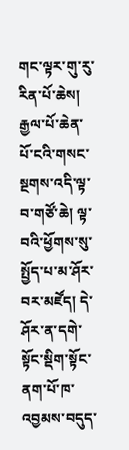གང་ལྟར་གུ་རུ་རིན་པོ་ཆེས། རྒྱལ་པོ་ཆེན་པོ་ངའི་གསང་སྔགས་འདི་ལྟ་བ་གཙོ་ཆེ། ལྟ་བའི་ཕྱོགས་སུ་སྤྱོད་པ་མ་ཤོར་བར་མཛོད། དེ་ཤོར་ན་དགེ་སྟོང་སྡིག་སྟོང་ནག་པོ་ཁ་འབྱམས་བདུད་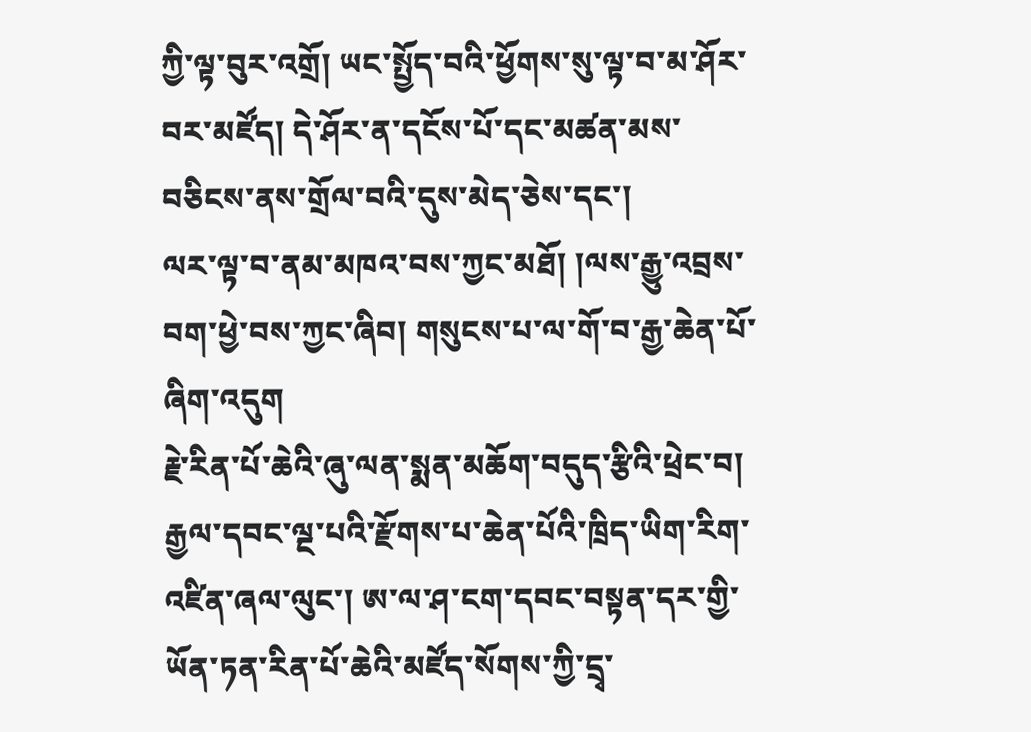ཀྱི་ལྟ་བུར་འགྲོ། ཡང་སྤྱོད་བའི་ཕྱོགས་སུ་ལྟ་བ་མ་ཤོར་བར་མཛོད། དེ་ཤོར་ན་དངོས་པོ་དང་མཚན་མས་བཅིངས་ནས་གྲོལ་བའི་དུས་མེད་ཅེས་དང་།
ལར་ལྟ་བ་ནམ་མཁའ་བས་ཀྱང་མཐོ། །ལས་རྒྱུ་འབྲས་བག་ཕྱེ་བས་ཀྱང་ཞིབ། གསུངས་པ་ལ་གོ་བ་རྒྱ་ཆེན་པོ་ཞིག་འདུག
རྗེ་རིན་པོ་ཆེའི་ཞུ་ལན་སྨན་མཆོག་བདུད་རྩིའི་ཕྲེང་བ། རྒྱལ་དབང་ལྔ་པའི་རྫོགས་པ་ཆེན་པོའི་ཁྲིད་ཡིག་རིག་འཛིན་ཞལ་ལུང་། ཨ་ལ་ཤ་ངག་དབང་བསྟན་དར་གྱི་ཡོན་ཏན་རིན་པོ་ཆེའི་མཛོད་སོགས་ཀྱི་དྲྭ་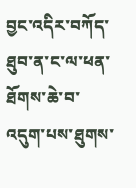བྱང་འདིར་བཀོད་ཐུབ་ན་ང་ལ་ཕན་ཐོགས་ཆེ་བ་འདུག་པས་ཐུགས་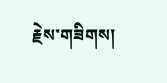རྗེས་གཟིགས།